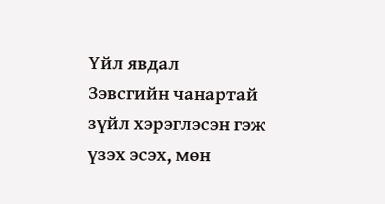Үйл явдал
Зэвсгийн чанартай зүйл хэрэглэсэн гэж үзэх эсэх, мөн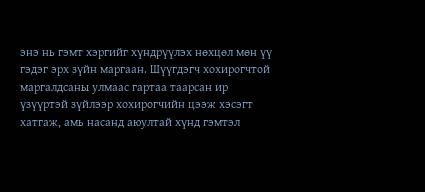энэ нь гэмт хэргийг хүндрүүлэх нөхцөл мөн үү гэдэг эрх зүйн маргаан. Шүүгдэгч хохирогчтой маргалдсаны улмаас гартаа таарсан ир үзүүртэй зүйлээр хохирогчийн цээж хэсэгт хатгаж, амь насанд аюултай хүнд гэмтэл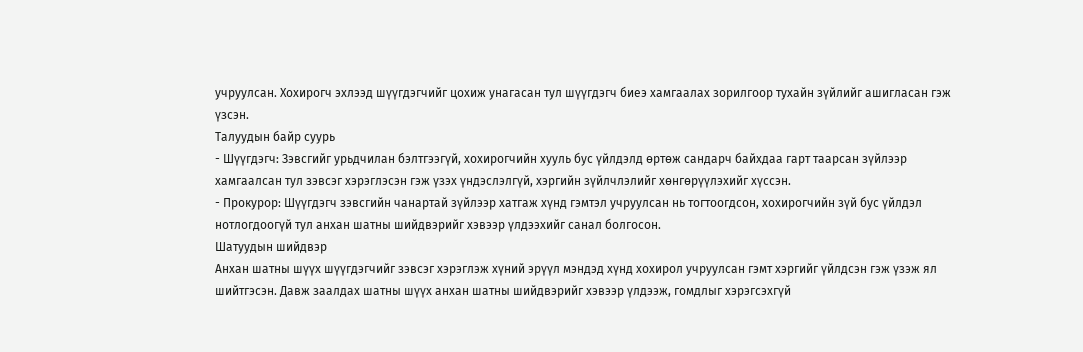учруулсан. Хохирогч эхлээд шүүгдэгчийг цохиж унагасан тул шүүгдэгч биеэ хамгаалах зорилгоор тухайн зүйлийг ашигласан гэж үзсэн.
Талуудын байр суурь
- Шүүгдэгч: Зэвсгийг урьдчилан бэлтгээгүй, хохирогчийн хууль бус үйлдэлд өртөж сандарч байхдаа гарт таарсан зүйлээр хамгаалсан тул зэвсэг хэрэглэсэн гэж үзэх үндэслэлгүй, хэргийн зүйлчлэлийг хөнгөрүүлэхийг хүссэн.
- Прокурор: Шүүгдэгч зэвсгийн чанартай зүйлээр хатгаж хүнд гэмтэл учруулсан нь тогтоогдсон, хохирогчийн зүй бус үйлдэл нотлогдоогүй тул анхан шатны шийдвэрийг хэвээр үлдээхийг санал болгосон.
Шатуудын шийдвэр
Анхан шатны шүүх шүүгдэгчийг зэвсэг хэрэглэж хүний эрүүл мэндэд хүнд хохирол учруулсан гэмт хэргийг үйлдсэн гэж үзэж ял шийтгэсэн. Давж заалдах шатны шүүх анхан шатны шийдвэрийг хэвээр үлдээж, гомдлыг хэрэгсэхгүй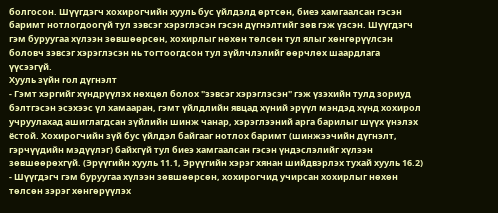болгосон. Шүүгдэгч хохирогчийн хууль бус үйлдэлд өртсөн, биеэ хамгаалсан гэсэн баримт нотлогдоогүй тул зэвсэг хэрэглэсэн гэсэн дүгнэлтийг зөв гэж үзсэн. Шүүгдэгч гэм буруугаа хүлээн зөвшөөрсөн, хохирлыг нөхөн төлсөн тул ялыг хөнгөрүүлсэн боловч зэвсэг хэрэглэсэн нь тогтоогдсон тул зүйлчлэлийг өөрчлөх шаардлага үүсээгүй.
Хууль зүйн гол дүгнэлт
- Гэмт хэргийг хүндрүүлэх нөхцөл болох "зэвсэг хэрэглэсэн" гэж үзэхийн тулд зориуд бэлтгэсэн эсэхээс үл хамааран, гэмт үйлдлийн явцад хүний эрүүл мэндэд хүнд хохирол учруулахад ашиглагдсан зүйлийн шинж чанар, хэрэглээний арга барилыг шүүх үнэлэх ёстой. Хохирогчийн зүй бус үйлдэл байгааг нотлох баримт (шинжээчийн дүгнэлт, гэрчүүдийн мэдүүлэг) байхгүй тул биеэ хамгаалсан гэсэн үндэслэлийг хүлээн зөвшөөрөхгүй. (Эрүүгийн хууль 11.1, Эрүүгийн хэрэг хянан шийдвэрлэх тухай хууль 16.2)
- Шүүгдэгч гэм буруугаа хүлээн зөвшөөрсөн, хохирогчид учирсан хохирлыг нөхөн төлсөн зэрэг хөнгөрүүлэх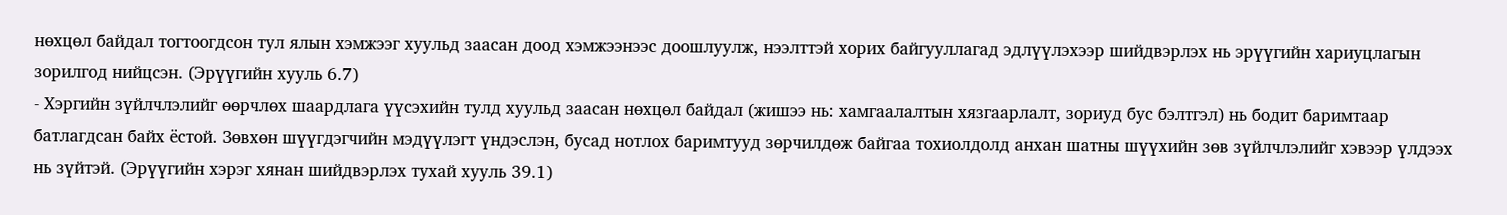нөхцөл байдал тогтоогдсон тул ялын хэмжээг хуульд заасан доод хэмжээнээс доошлуулж, нээлттэй хорих байгууллагад эдлүүлэхээр шийдвэрлэх нь эрүүгийн хариуцлагын зорилгод нийцсэн. (Эрүүгийн хууль 6.7)
- Хэргийн зүйлчлэлийг өөрчлөх шаардлага үүсэхийн тулд хуульд заасан нөхцөл байдал (жишээ нь: хамгаалалтын хязгаарлалт, зориуд бус бэлтгэл) нь бодит баримтаар батлагдсан байх ёстой. Зөвхөн шүүгдэгчийн мэдүүлэгт үндэслэн, бусад нотлох баримтууд зөрчилдөж байгаа тохиолдолд анхан шатны шүүхийн зөв зүйлчлэлийг хэвээр үлдээх нь зүйтэй. (Эрүүгийн хэрэг хянан шийдвэрлэх тухай хууль 39.1)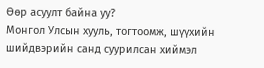Өөр асуулт байна уу?
Монгол Улсын хууль, тогтоомж, шүүхийн шийдвэрийн санд суурилсан хиймэл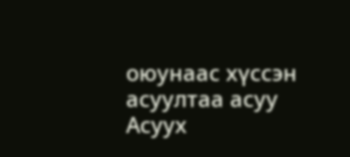оюунаас хүссэн асуултаа асуу
Асуух